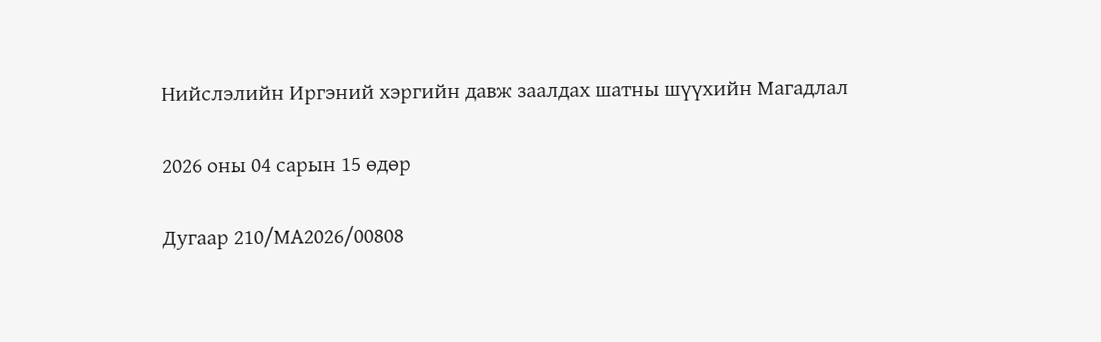Нийслэлийн Иргэний хэргийн давж заалдах шатны шүүхийн Магадлал

2026 оны 04 сарын 15 өдөр

Дугаар 210/МА2026/00808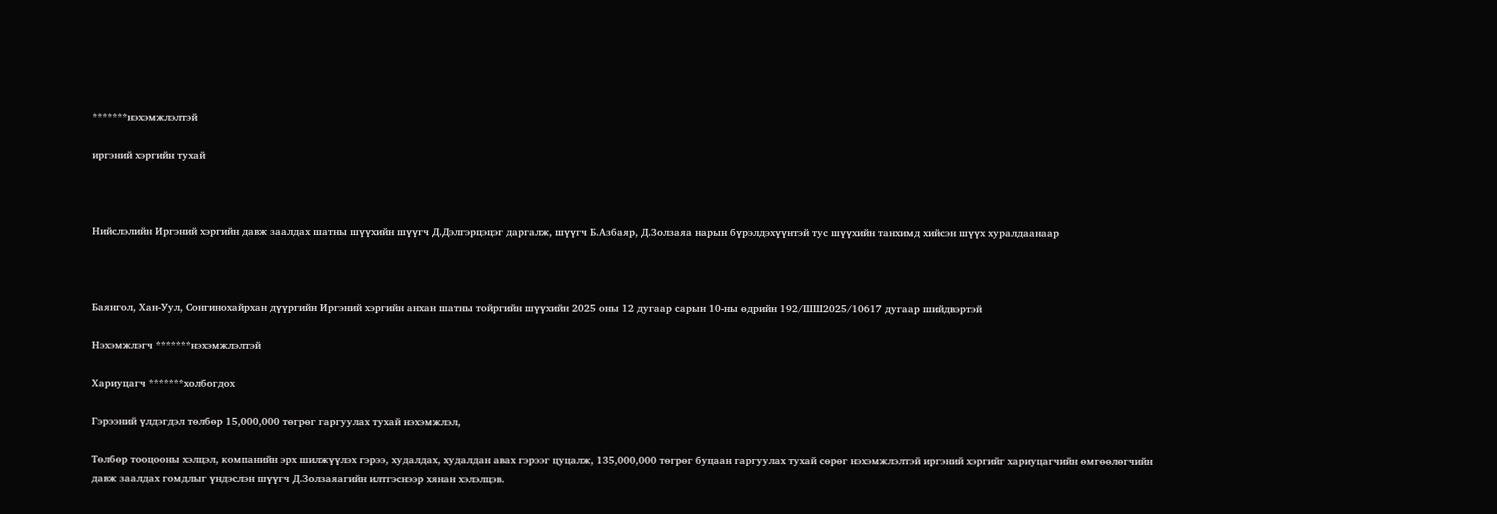*******нэхэмжлэлтэй

иргэний хэргийн тухай



Нийслэлийн Иргэний хэргийн давж заалдах шатны шүүхийн шүүгч Д.Дэлгэрцэцэг даргалж, шүүгч Б.Азбаяр, Д.Золзаяа нарын бүрэлдэхүүнтэй тус шүүхийн танхимд хийсэн шүүх хуралдаанаар



Баянгол, Хан-Уул, Сонгинохайрхан дүүргийн Иргэний хэргийн анхан шатны тойргийн шүүхийн 2025 оны 12 дугаар сарын 10-ны өдрийн 192/ШШ2025/10617 дугаар шийдвэртэй

Нэхэмжлэгч *******нэхэмжлэлтэй

Хариуцагч *******холбогдох

Гэрээний үлдэгдэл төлбөр 15,000,000 төгрөг гаргуулах тухай нэхэмжлэл,

Төлбөр тооцооны хэлцэл, компанийн эрх шилжүүлэх гэрээ, худалдах, худалдан авах гэрээг цуцалж, 135,000,000 төгрөг буцаан гаргуулах тухай сөрөг нэхэмжлэлтэй иргэний хэргийг хариуцагчийн өмгөөлөгчийн давж заалдах гомдлыг үндэслэн шүүгч Д.Золзаяагийн илтгэснээр хянан хэлэлцэв.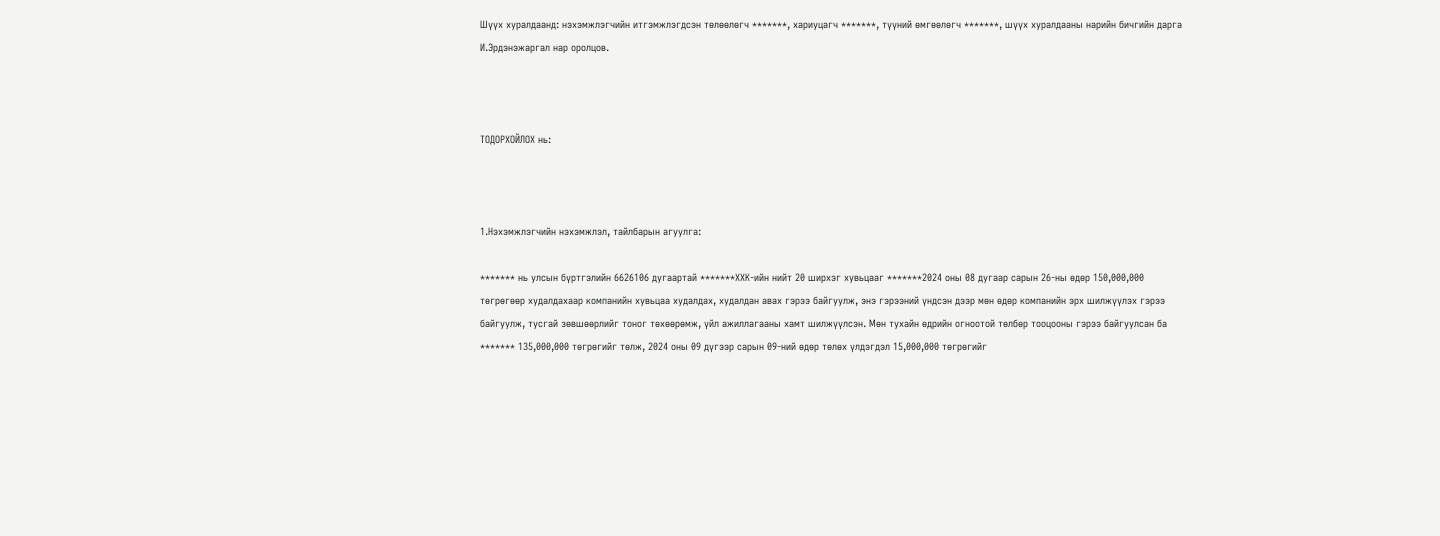Шүүх хуралдаанд: нэхэмжлэгчийн итгэмжлэгдсэн төлөөлөгч *******, хариуцагч *******, түүний өмгөөлөгч *******, шүүх хуралдааны нарийн бичгийн дарга И.Эрдэнэжаргал нар оролцов.



ТОДОРХОЙЛОХ нь:



1.Нэхэмжлэгчийн нэхэмжлэл, тайлбарын агуулга:

******* нь улсын бүртгэлийн 6626106 дугаартай *******ХХК-ийн нийт 20 ширхэг хувьцааг *******2024 оны 08 дугаар сарын 26-ны өдөр 150,000,000 төгрөгөөр худалдахаар компанийн хувьцаа худалдах, худалдан авах гэрээ байгуулж, энэ гэрээний үндсэн дээр мөн өдөр компанийн эрх шилжүүлэх гэрээ байгуулж, тусгай зөвшөөрлийг тоног төхөөрөмж, үйл ажиллагааны хамт шилжүүлсэн. Мөн тухайн өдрийн огноотой төлбөр тооцооны гэрээ байгуулсан ба ******* 135,000,000 төгрөгийг төлж, 2024 оны 09 дүгээр сарын 09-ний өдөр төлөх үлдэгдэл 15,000,000 төгрөгийг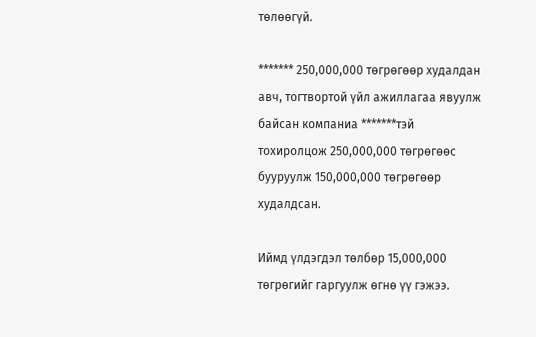төлөөгүй.

******* 250,000,000 төгрөгөөр худалдан авч, тогтвортой үйл ажиллагаа явуулж байсан компаниа *******тэй тохиролцож 250,000,000 төгрөгөөс бууруулж 150,000,000 төгрөгөөр худалдсан.

Иймд үлдэгдэл төлбөр 15,000,000 төгрөгийг гаргуулж өгнө үү гэжээ.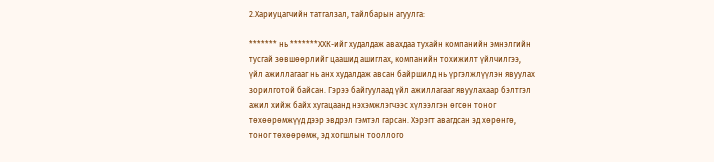2.Хариуцагчийн татгалзал, тайлбарын агуулга:

******* нь *******ХХК-ийг худалдаж авахдаа тухайн компанийн эмнэлгийн тусгай зөвшөөрлийг цаашид ашиглах, компанийн тохижилт үйлчилгээ, үйл ажиллагааг нь анх худалдаж авсан байршилд нь үргэлжлүүлэн явуулах зорилготой байсан. Гэрээ байгуулаад үйл ажиллагааг явуулахаар бэлтгэл ажил хийж байх хугацаанд нэхэмжлэгчээс хүлээлгэн өгсөн тоног төхөөрөмжүүд дээр эвдрэл гэмтэл гарсан. Хэрэгт авагдсан эд хөрөнгө, тоног төхөөрөмж, эд хогшлын тооллого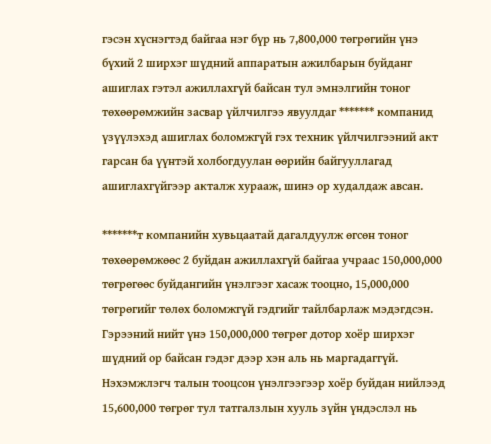гэсэн хүснэгтэд байгаа нэг бүр нь 7,800,000 төгрөгийн үнэ бүхий 2 ширхэг шүдний аппаратын ажилбарын буйданг ашиглах гэтэл ажиллахгүй байсан тул эмнэлгийн тоног төхөөрөмжийн засвар үйлчилгээ явуулдаг ******* компанид үзүүлэхэд ашиглах боломжгүй гэх техник үйлчилгээний акт гарсан ба үүнтэй холбогдуулан өөрийн байгууллагад ашиглахгүйгээр акталж хурааж, шинэ ор худалдаж авсан.

*******т компанийн хувьцаатай дагалдуулж өгсөн тоног төхөөрөмжөөс 2 буйдан ажиллахгүй байгаа учраас 150,000,000 төгрөгөөс буйдангийн үнэлгээг хасаж тооцно, 15,000,000 төгрөгийг төлөх боломжгүй гэдгийг тайлбарлаж мэдэгдсэн. Гэрээний нийт үнэ 150,000,000 төгрөг дотор хоёр ширхэг шүдний ор байсан гэдэг дээр хэн аль нь маргадаггүй. Нэхэмжлэгч талын тооцсон үнэлгээгээр хоёр буйдан нийлээд 15,600,000 төгрөг тул татгалзлын хууль зүйн үндэслэл нь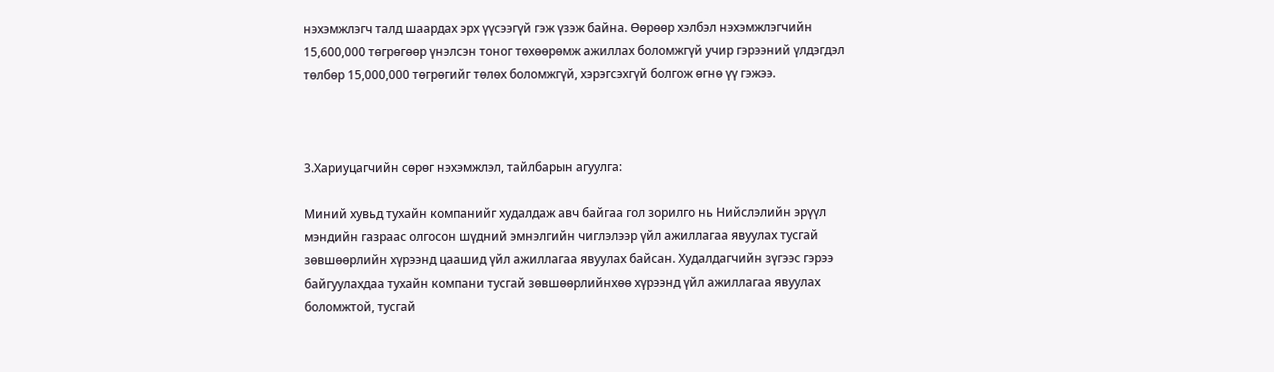нэхэмжлэгч талд шаардах эрх үүсээгүй гэж үзэж байна. Өөрөөр хэлбэл нэхэмжлэгчийн 15,600,000 төгрөгөөр үнэлсэн тоног төхөөрөмж ажиллах боломжгүй учир гэрээний үлдэгдэл төлбөр 15,000,000 төгрөгийг төлөх боломжгүй, хэрэгсэхгүй болгож өгнө үү гэжээ.



3.Хариуцагчийн сөрөг нэхэмжлэл, тайлбарын агуулга:

Миний хувьд тухайн компанийг худалдаж авч байгаа гол зорилго нь Нийслэлийн эрүүл мэндийн газраас олгосон шүдний эмнэлгийн чиглэлээр үйл ажиллагаа явуулах тусгай зөвшөөрлийн хүрээнд цаашид үйл ажиллагаа явуулах байсан. Худалдагчийн зүгээс гэрээ байгуулахдаа тухайн компани тусгай зөвшөөрлийнхөө хүрээнд үйл ажиллагаа явуулах боломжтой, тусгай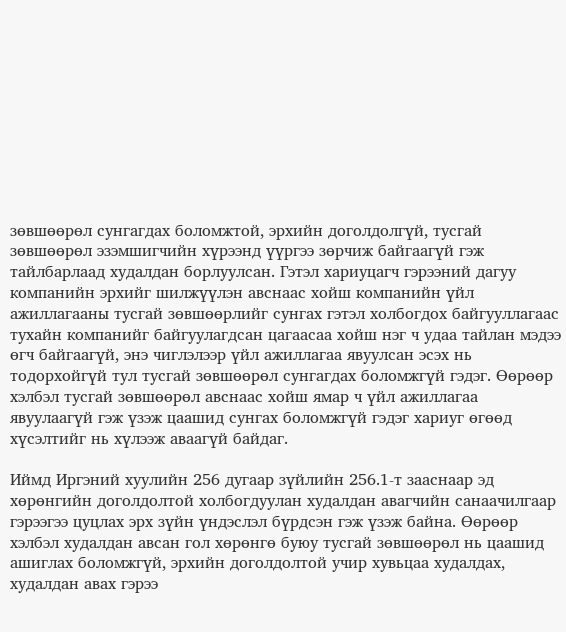зөвшөөрөл сунгагдах боломжтой, эрхийн доголдолгүй, тусгай зөвшөөрөл эзэмшигчийн хүрээнд үүргээ зөрчиж байгаагүй гэж тайлбарлаад худалдан борлуулсан. Гэтэл хариуцагч гэрээний дагуу компанийн эрхийг шилжүүлэн авснаас хойш компанийн үйл ажиллагааны тусгай зөвшөөрлийг сунгах гэтэл холбогдох байгууллагаас тухайн компанийг байгуулагдсан цагаасаа хойш нэг ч удаа тайлан мэдээ өгч байгаагүй, энэ чиглэлээр үйл ажиллагаа явуулсан эсэх нь тодорхойгүй тул тусгай зөвшөөрөл сунгагдах боломжгүй гэдэг. Өөрөөр хэлбэл тусгай зөвшөөрөл авснаас хойш ямар ч үйл ажиллагаа явуулаагүй гэж үзэж цаашид сунгах боломжгүй гэдэг хариуг өгөөд хүсэлтийг нь хүлээж аваагүй байдаг.

Иймд Иргэний хуулийн 256 дугаар зүйлийн 256.1-т зааснаар эд хөрөнгийн доголдолтой холбогдуулан худалдан авагчийн санаачилгаар гэрээгээ цуцлах эрх зүйн үндэслэл бүрдсэн гэж үзэж байна. Өөрөөр хэлбэл худалдан авсан гол хөрөнгө буюу тусгай зөвшөөрөл нь цаашид ашиглах боломжгүй, эрхийн доголдолтой учир хувьцаа худалдах, худалдан авах гэрээ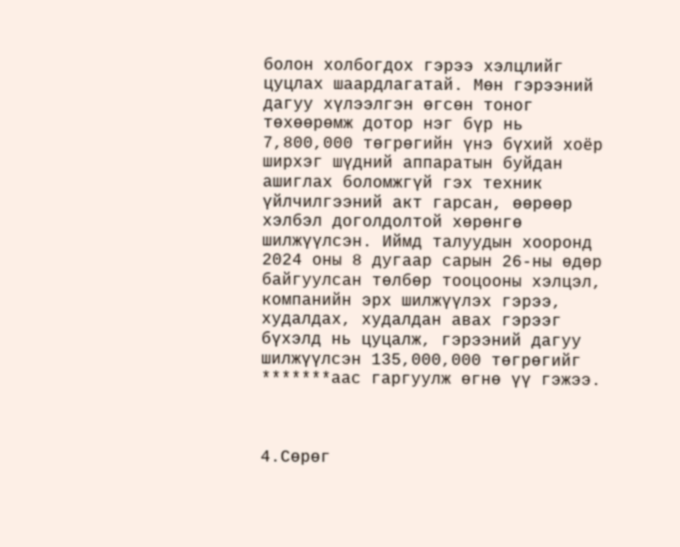болон холбогдох гэрээ хэлцлийг цуцлах шаардлагатай. Мөн гэрээний дагуу хүлээлгэн өгсөн тоног төхөөрөмж дотор нэг бүр нь 7,800,000 төгрөгийн үнэ бүхий хоёр ширхэг шүдний аппаратын буйдан ашиглах боломжгүй гэх техник үйлчилгээний акт гарсан, өөрөөр хэлбэл доголдолтой хөрөнгө шилжүүлсэн. Иймд талуудын хооронд 2024 оны 8 дугаар сарын 26-ны өдөр байгуулсан төлбөр тооцооны хэлцэл, компанийн эрх шилжүүлэх гэрээ, худалдах, худалдан авах гэрээг бүхэлд нь цуцалж, гэрээний дагуу шилжүүлсэн 135,000,000 төгрөгийг *******аас гаргуулж өгнө үү гэжээ.



4.Сөрөг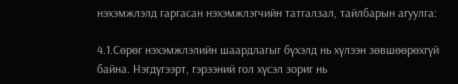нэхэмжлэлд гаргасан нэхэмжлэгчийн татгалзал, тайлбарын агуулга:

4.1.Сөрөг нэхэмжлэлийн шаардлагыг бүхэлд нь хүлээн зөвшөөрөхгүй байна. Нэгдүгээрт, гэрээний гол хүсэл зориг нь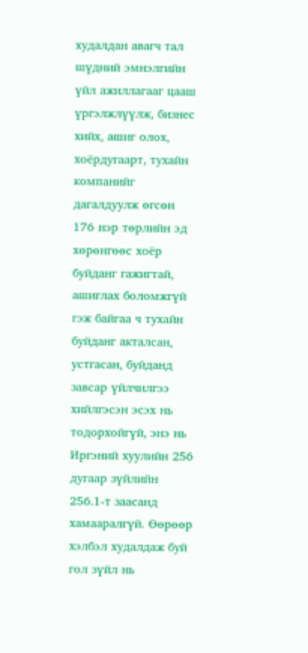худалдан авагч тал шүдний эмнэлгийн үйл ажиллагааг цааш үргэлжлүүлж, бизнес хийх, ашиг олох, хоёрдугаарт, тухайн компанийг дагалдуулж өгсөн 176 нэр төрлийн эд хөрөнгөөс хоёр буйданг гажигтай, ашиглах боломжгүй гэж байгаа ч тухайн буйданг акталсан, устгасан, буйданд завсар үйлчилгээ хийлгэсэн эсэх нь тодорхойгүй, энэ нь Иргэний хуулийн 256 дугаар зүйлийн 256.1-т заасанд хамааралгүй. Өөрөөр хэлбэл худалдаж буй гол зүйл нь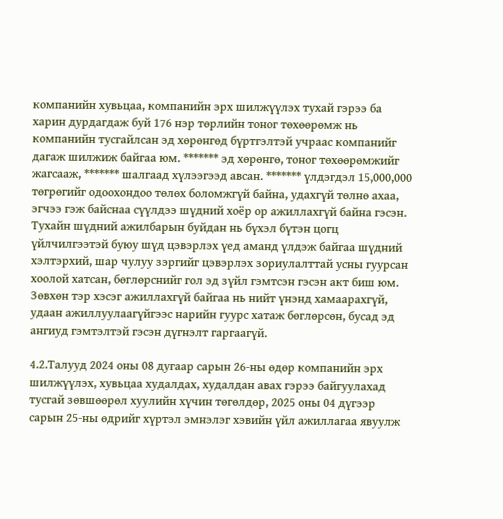компанийн хувьцаа, компанийн эрх шилжүүлэх тухай гэрээ ба харин дурдагдаж буй 176 нэр төрлийн тоног төхөөрөмж нь компанийн тусгайлсан эд хөрөнгөд бүртгэлтэй учраас компанийг дагаж шилжиж байгаа юм. ******* эд хөрөнгө, тоног төхөөрөмжийг жагсааж, ******* шалгаад хүлээгээд авсан. ******* үлдэгдэл 15,000,000 төгрөгийг одоохондоо төлөх боломжгүй байна, удахгүй төлнө ахаа, эгчээ гэж байснаа сүүлдээ шүдний хоёр ор ажиллахгүй байна гэсэн. Тухайн шүдний ажилбарын буйдан нь бүхэл бүтэн цогц үйлчилгээтэй буюу шүд цэвэрлэх үед аманд үлдэж байгаа шүдний хэлтэрхий, шар чулуу зэргийг цэвэрлэх зориулалттай усны гуурсан хоолой хатсан, бөглөрснийг гол эд зүйл гэмтсэн гэсэн акт биш юм. Зөвхөн тэр хэсэг ажиллахгүй байгаа нь нийт үнэнд хамаарахгүй, удаан ажиллуулаагүйгээс нарийн гуурс хатаж бөглөрсөн, бусад эд ангиуд гэмтэлтэй гэсэн дүгнэлт гаргаагүй.

4.2.Талууд 2024 оны 08 дугаар сарын 26-ны өдөр компанийн эрх шилжүүлэх, хувьцаа худалдах, худалдан авах гэрээ байгуулахад тусгай зөвшөөрөл хуулийн хүчин төгөлдөр, 2025 оны 04 дүгээр сарын 25-ны өдрийг хүртэл эмнэлэг хэвийн үйл ажиллагаа явуулж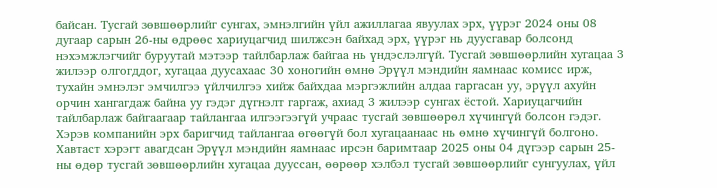байсан. Тусгай зөвшөөрлийг сунгах, эмнэлгийн үйл ажиллагаа явуулах эрх, үүрэг 2024 оны 08 дугаар сарын 26-ны өдрөөс хариуцагчид шилжсэн байхад эрх, үүрэг нь дуусгавар болсонд нэхэмжлэгчийг буруутай мэтээр тайлбарлаж байгаа нь үндэслэлгүй. Тусгай зөвшөөрлийн хугацаа 3 жилээр олгогддог, хугацаа дуусахаас 30 хоногийн өмнө Эрүүл мэндийн яамнаас комисс ирж, тухайн эмнэлэг эмчилгээ үйлчилгээ хийж байхдаа мэргэжлийн алдаа гаргасан уу, эрүүл ахуйн орчин хангагдаж байна уу гэдэг дүгнэлт гаргаж, ахиад 3 жилээр сунгах ёстой. Хариуцагчийн тайлбарлаж байгаагаар тайлангаа илгээгээгүй учраас тусгай зөвшөөрөл хүчингүй болсон гэдэг. Хэрэв компанийн эрх баригчид тайлангаа өгөөгүй бол хугацаанаас нь өмнө хүчингүй болгоно. Хавтаст хэрэгт авагдсан Эрүүл мэндийн яамнаас ирсэн баримтаар 2025 оны 04 дүгээр сарын 25-ны өдөр тусгай зөвшөөрлийн хугацаа дууссан, өөрөөр хэлбэл тусгай зөвшөөрлийг сунгуулах, үйл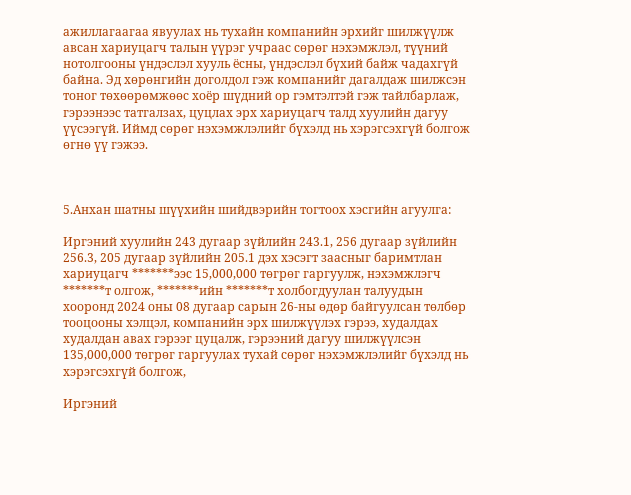ажиллагаагаа явуулах нь тухайн компанийн эрхийг шилжүүлж авсан хариуцагч талын үүрэг учраас сөрөг нэхэмжлэл, түүний нотолгооны үндэслэл хууль ёсны, үндэслэл бүхий байж чадахгүй байна. Эд хөрөнгийн доголдол гэж компанийг дагалдаж шилжсэн тоног төхөөрөмжөөс хоёр шүдний ор гэмтэлтэй гэж тайлбарлаж, гэрээнээс татгалзах, цуцлах эрх хариуцагч талд хуулийн дагуу үүсээгүй. Иймд сөрөг нэхэмжлэлийг бүхэлд нь хэрэгсэхгүй болгож өгнө үү гэжээ.



5.Анхан шатны шүүхийн шийдвэрийн тогтоох хэсгийн агуулга:

Иргэний хуулийн 243 дугаар зүйлийн 243.1, 256 дугаар зүйлийн 256.3, 205 дугаар зүйлийн 205.1 дэх хэсэгт заасныг баримтлан хариуцагч *******ээс 15,000,000 төгрөг гаргуулж, нэхэмжлэгч *******т олгож, *******ийн *******т холбогдуулан талуудын хооронд 2024 оны 08 дугаар сарын 26-ны өдөр байгуулсан төлбөр тооцооны хэлцэл, компанийн эрх шилжүүлэх гэрээ, худалдах худалдан авах гэрээг цуцалж, гэрээний дагуу шилжүүлсэн 135,000,000 төгрөг гаргуулах тухай сөрөг нэхэмжлэлийг бүхэлд нь хэрэгсэхгүй болгож,

Иргэний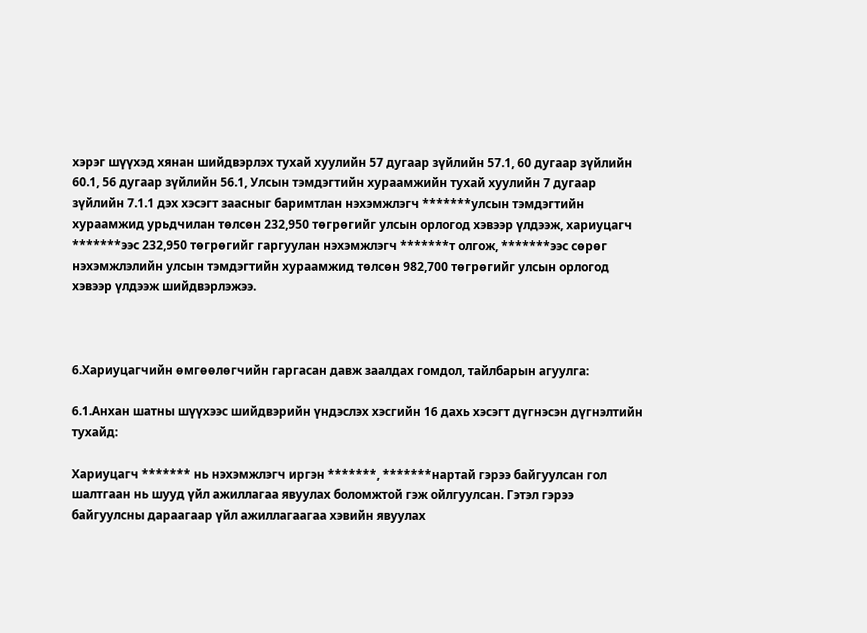хэрэг шүүхэд хянан шийдвэрлэх тухай хуулийн 57 дугаар зүйлийн 57.1, 60 дугаар зүйлийн 60.1, 56 дугаар зүйлийн 56.1, Улсын тэмдэгтийн хураамжийн тухай хуулийн 7 дугаар зүйлийн 7.1.1 дэх хэсэгт заасныг баримтлан нэхэмжлэгч *******улсын тэмдэгтийн хураамжид урьдчилан төлсөн 232,950 төгрөгийг улсын орлогод хэвээр үлдээж, хариуцагч *******ээс 232,950 төгрөгийг гаргуулан нэхэмжлэгч *******т олгож, *******ээс сөрөг нэхэмжлэлийн улсын тэмдэгтийн хураамжид төлсөн 982,700 төгрөгийг улсын орлогод хэвээр үлдээж шийдвэрлэжээ.



6.Хариуцагчийн өмгөөлөгчийн гаргасан давж заалдах гомдол, тайлбарын агуулга:

6.1.Анхан шатны шүүхээс шийдвэрийн үндэслэх хэсгийн 16 дахь хэсэгт дүгнэсэн дүгнэлтийн тухайд:

Хариуцагч ******* нь нэхэмжлэгч иргэн *******, *******нартай гэрээ байгуулсан гол шалтгаан нь шууд үйл ажиллагаа явуулах боломжтой гэж ойлгуулсан. Гэтэл гэрээ байгуулсны дараагаар үйл ажиллагаагаа хэвийн явуулах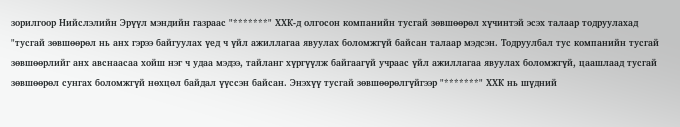зорилгоор Нийслэлийн Эрүүл мэндийн газраас "*******" ХХК-д олгосон компанийн тусгай зөвшөөрөл хүчинтэй эсэх талаар тодруулахад "тусгай зөвшөөрөл нь анх гэрээ байгуулах үед ч үйл ажиллагаа явуулах боломжгүй байсан талаар мэдсэн. Тодруулбал тус компанийн тусгай зөвшөөрлийг анх авснаасаа хойш нэг ч удаа мэдээ, тайланг хүргүүлж байгаагүй учраас үйл ажиллагаа явуулах боломжгүй, цаашлаад тусгай зөвшөөрөл сунгах боломжгүй нөхцөл байдал үүссэн байсан. Энэхүү тусгай зөвшөөрөлгүйгээр "*******" ХХК нь шүдний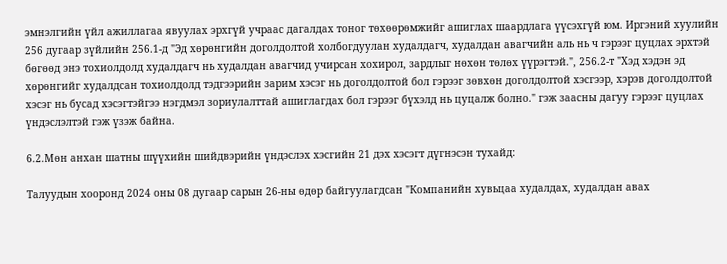эмнэлгийн үйл ажиллагаа явуулах эрхгүй учраас дагалдах тоног төхөөрөмжийг ашиглах шаардлага үүсэхгүй юм. Иргэний хуулийн 256 дугаар зүйлийн 256.1-д "Эд хөрөнгийн доголдолтой холбогдуулан худалдагч, худалдан авагчийн аль нь ч гэрээг цуцлах эрхтэй бөгөөд энэ тохиолдолд худалдагч нь худалдан авагчид учирсан хохирол, зардлыг нөхөн төлөх үүрэгтэй.", 256.2-т "Хэд хэдэн эд хөрөнгийг худалдсан тохиолдолд тэдгээрийн зарим хэсэг нь доголдолтой бол гэрээг зөвхөн доголдолтой хэсгээр, хэрэв доголдолтой хэсэг нь бусад хэсэгтэйгээ нэгдмэл зориулалттай ашиглагдах бол гэрээг бүхэлд нь цуцалж болно." гэж заасны дагуу гэрээг цуцлах үндэслэлтэй гэж үзэж байна.

6.2.Мөн анхан шатны шүүхийн шийдвэрийн үндэслэх хэсгийн 21 дэх хэсэгт дүгнэсэн тухайд:

Талуудын хооронд 2024 оны 08 дугаар сарын 26-ны өдөр байгуулагдсан "Компанийн хувьцаа худалдах, худалдан авах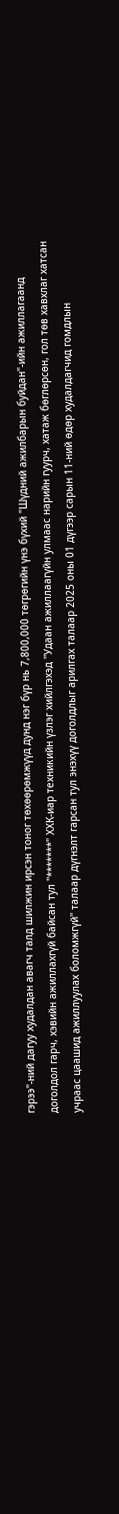гэрээ"-ний дагуу худалдан авагч талд шилжин ирсэн тоног төхөөрөмжүүд дунд нэг бүр нь 7,800,000 төгрөгийн үнэ бүхий "Шүдний ажилбарын буйдан"-ийн ажиллагаанд доголдол гарч, хэвийн ажиллахгүй байсан тул "*******" ХХК-иар техникийн үзлэг хийлгэхэд "Удаан ажиллаагүйн улмаас нарийн гуурч, хатаж бөглөрсөн, гол төв хавхлаг хатсан учраас цаашид ажиллуулах боломжгүй" талаар дүгнэлт гарсан тул энэхүү доголдлыг арилгах талаар 2025 оны 01 дүгээр сарын 11-ний өдөр худалдагчид гомдлын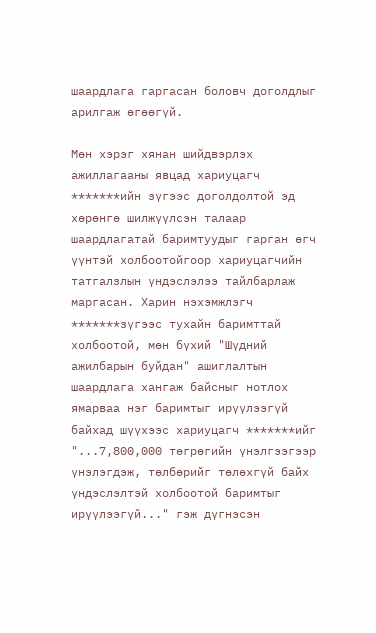шаардлага гаргасан боловч доголдлыг арилгаж өгөөгүй.

Мөн хэрэг хянан шийдвэрлэх ажиллагааны явцад хариуцагч *******ийн зүгээс доголдолтой эд хөрөнгө шилжүүлсэн талаар шаардлагатай баримтуудыг гарган өгч үүнтэй холбоотойгоор хариуцагчийн татгалзлын үндэслэлээ тайлбарлаж маргасан. Харин нэхэмжлэгч *******зүгээс тухайн баримттай холбоотой, мөн бүхий "Шүдний ажилбарын буйдан" ашиглалтын шаардлага хангаж байсныг нотлох ямарваа нэг баримтыг ирүүлээгүй байхад шүүхээс хариуцагч *******ийг "...7,800,000 төгрөгийн үнэлгээгээр үнэлэгдэж, төлбөрийг төлөхгүй байх үндэслэлтэй холбоотой баримтыг ирүүлээгүй..." гэж дүгнэсэн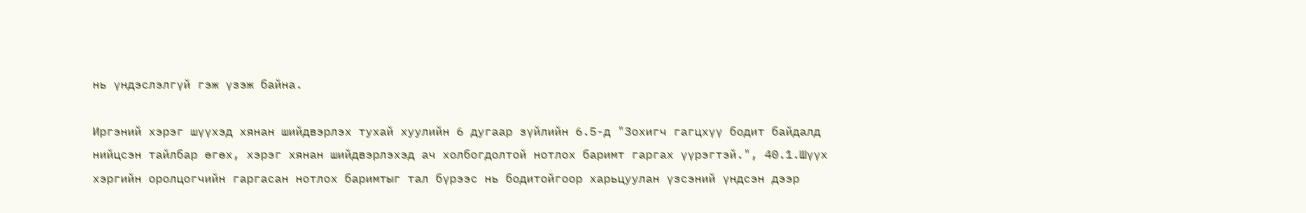нь үндэслэлгүй гэж үзэж байна.

Иргэний хэрэг шүүхэд хянан шийдвэрлэх тухай хуулийн 6 дугаар зүйлийн 6.5-д "Зохигч гагцхүү бодит байдалд нийцсэн тайлбар өгөх, хэрэг хянан шийдвэрлэхэд ач холбогдолтой нотлох баримт гаргах үүрэгтэй.", 40.1.Шүүх хэргийн оролцогчийн гаргасан нотлох баримтыг тал бүрээс нь бодитойгоор харьцуулан үзсэний үндсэн дээр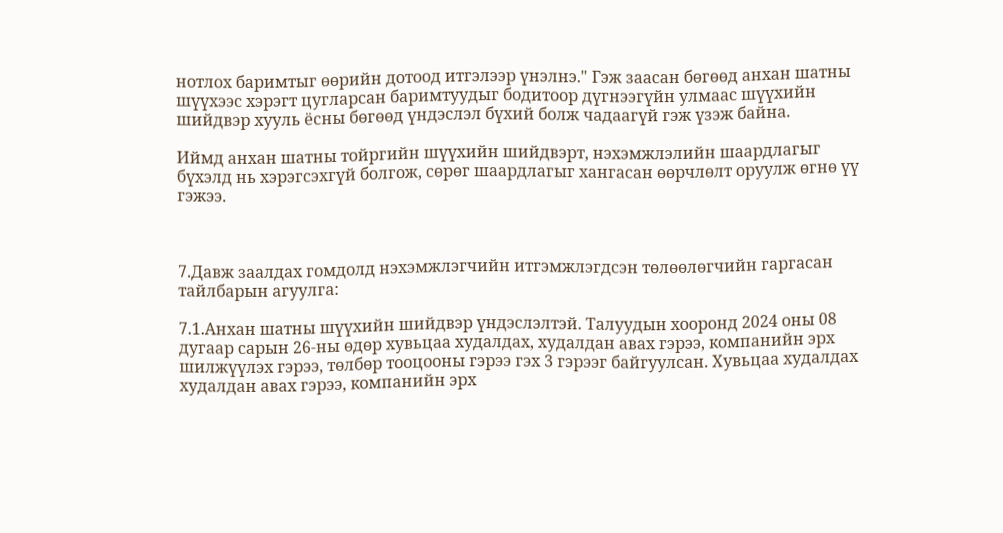нотлох баримтыг өөрийн дотоод итгэлээр үнэлнэ." Гэж заасан бөгөөд анхан шатны шүүхээс хэрэгт цугларсан баримтуудыг бодитоор дүгнээгүйн улмаас шүүхийн шийдвэр хууль ёсны бөгөөд үндэслэл бүхий болж чадаагүй гэж үзэж байна.

Иймд анхан шатны тойргийн шүүхийн шийдвэрт, нэхэмжлэлийн шаардлагыг бүхэлд нь хэрэгсэхгүй болгож, сөрөг шаардлагыг хангасан өөрчлөлт оруулж өгнө үү гэжээ.



7.Давж заалдах гомдолд нэхэмжлэгчийн итгэмжлэгдсэн төлөөлөгчийн гаргасан тайлбарын агуулга:

7.1.Анхан шатны шүүхийн шийдвэр үндэслэлтэй. Талуудын хооронд 2024 оны 08 дугаар сарын 26-ны өдөр хувьцаа худалдах, худалдан авах гэрээ, компанийн эрх шилжүүлэх гэрээ, төлбөр тооцооны гэрээ гэх 3 гэрээг байгуулсан. Хувьцаа худалдах худалдан авах гэрээ, компанийн эрх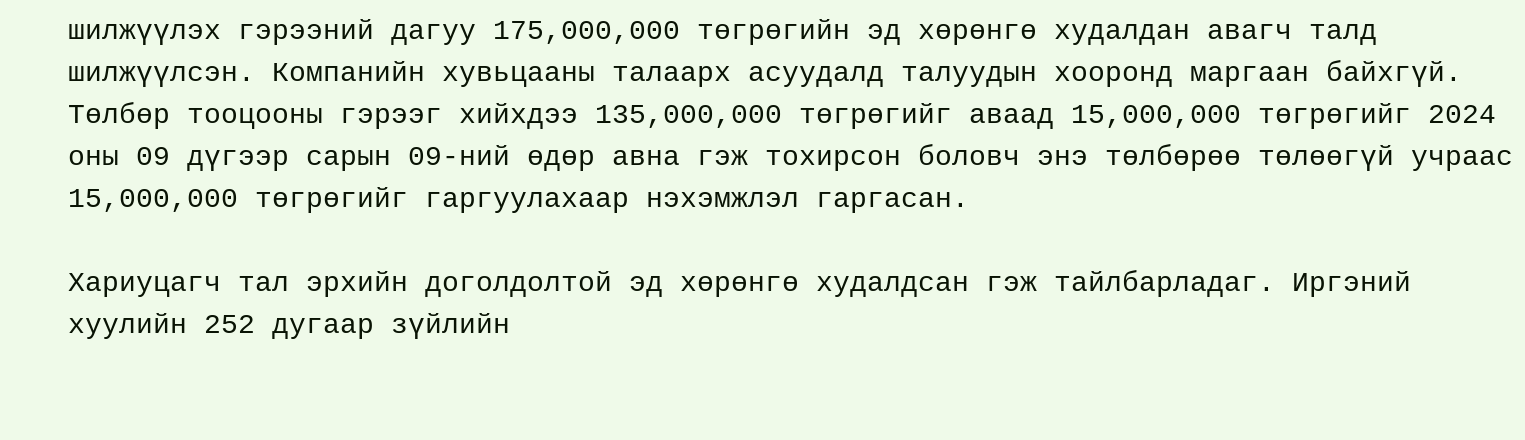шилжүүлэх гэрээний дагуу 175,000,000 төгрөгийн эд хөрөнгө худалдан авагч талд шилжүүлсэн. Компанийн хувьцааны талаарх асуудалд талуудын хооронд маргаан байхгүй. Төлбөр тооцооны гэрээг хийхдээ 135,000,000 төгрөгийг аваад 15,000,000 төгрөгийг 2024 оны 09 дүгээр сарын 09-ний өдөр авна гэж тохирсон боловч энэ төлбөрөө төлөөгүй учраас 15,000,000 төгрөгийг гаргуулахаар нэхэмжлэл гаргасан.

Хариуцагч тал эрхийн доголдолтой эд хөрөнгө худалдсан гэж тайлбарладаг. Иргэний хуулийн 252 дугаар зүйлийн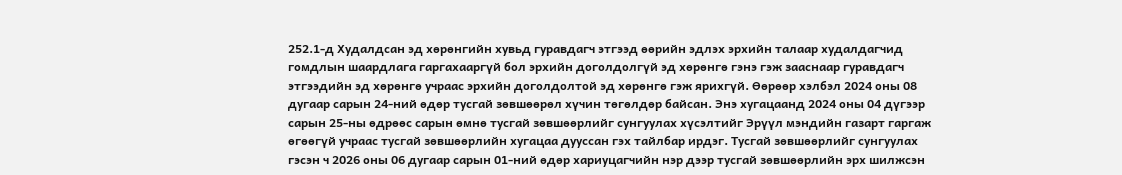252.1-д Худалдсан эд хөрөнгийн хувьд гуравдагч этгээд өөрийн эдлэх эрхийн талаар худалдагчид гомдлын шаардлага гаргахааргүй бол эрхийн доголдолгүй эд хөрөнгө гэнэ гэж зааснаар гуравдагч этгээдийн эд хөрөнгө учраас эрхийн доголдолтой эд хөрөнгө гэж ярихгүй. Өөрөөр хэлбэл 2024 оны 08 дугаар сарын 24-ний өдөр тусгай зөвшөөрөл хүчин төгөлдөр байсан. Энэ хугацаанд 2024 оны 04 дүгээр сарын 25-ны өдрөөс сарын өмнө тусгай зөвшөөрлийг сунгуулах хүсэлтийг Эрүүл мэндийн газарт гаргаж өгөөгүй учраас тусгай зөвшөөрлийн хугацаа дууссан гэх тайлбар ирдэг. Тусгай зөвшөөрлийг сунгуулах гэсэн ч 2026 оны 06 дугаар сарын 01-ний өдөр хариуцагчийн нэр дээр тусгай зөвшөөрлийн эрх шилжсэн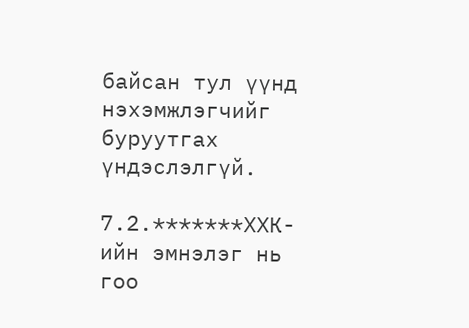байсан тул үүнд нэхэмжлэгчийг буруутгах үндэслэлгүй.

7.2.*******ХХК-ийн эмнэлэг нь гоо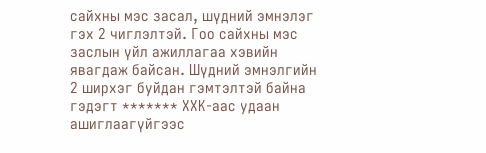сайхны мэс засал, шүдний эмнэлэг гэх 2 чиглэлтэй. Гоо сайхны мэс заслын үйл ажиллагаа хэвийн явагдаж байсан. Шүдний эмнэлгийн 2 ширхэг буйдан гэмтэлтэй байна гэдэгт ******* ХХК-аас удаан ашиглаагүйгээс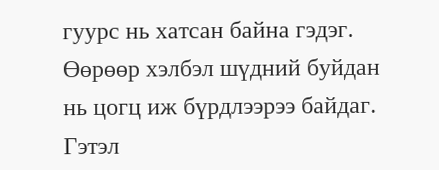гуурс нь хатсан байна гэдэг. Өөрөөр хэлбэл шүдний буйдан нь цогц иж бүрдлээрээ байдаг. Гэтэл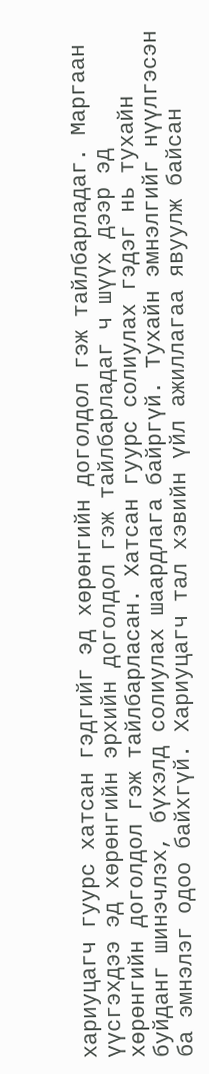хариуцагч гуурс хатсан гэдгийг эд хөрөнгийн доголдол гэж тайлбарладаг. Маргаан үүсгэхдээ эд хөрөнгийн эрхийн доголдол гэж тайлбарладаг ч шүүх дээр эд хөрөнгийн доголдол гэж тайлбарласан. Хатсан гуурс солиулах гэдэг нь тухайн буйданг шинэчлэх, бүхэлд солиулах шаардлага байргүй. Тухайн эмнэлгийг нүүлгэсэн ба эмнэлэг одоо байхгүй. Хариуцагч тал хэвийн үйл ажиллагаа явуулж байсан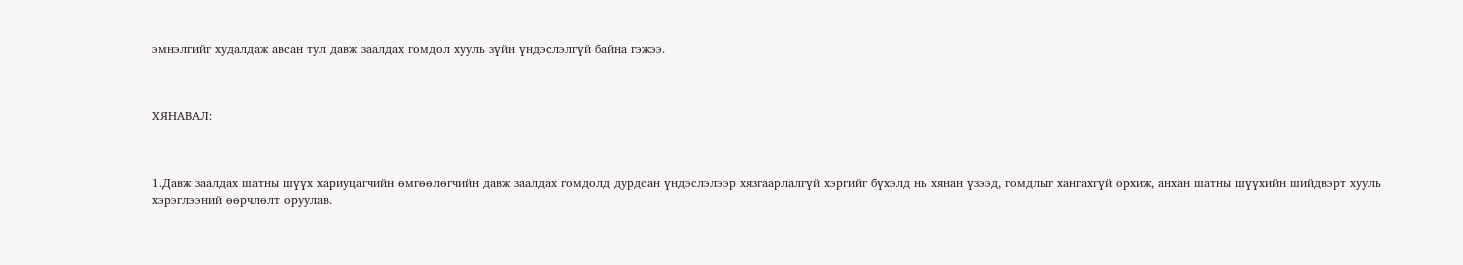эмнэлгийг худалдаж авсан тул давж заалдах гомдол хууль зүйн үндэслэлгүй байна гэжээ.



ХЯНАВАЛ:



1.Давж заалдах шатны шүүх хариуцагчийн өмгөөлөгчийн давж заалдах гомдолд дурдсан үндэслэлээр хязгаарлалгүй хэргийг бүхэлд нь хянан үзээд, гомдлыг хангахгүй орхиж, анхан шатны шүүхийн шийдвэрт хууль хэрэглээний өөрчлөлт оруулав.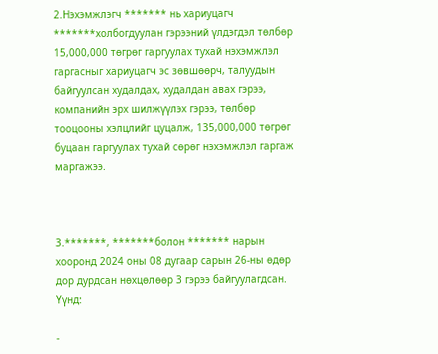2.Нэхэмжлэгч ******* нь хариуцагч *******холбогдуулан гэрээний үлдэгдэл төлбөр 15,000,000 төгрөг гаргуулах тухай нэхэмжлэл гаргасныг хариуцагч эс зөвшөөрч, талуудын байгуулсан худалдах, худалдан авах гэрээ, компанийн эрх шилжүүлэх гэрээ, төлбөр тооцооны хэлцлийг цуцалж, 135,000,000 төгрөг буцаан гаргуулах тухай сөрөг нэхэмжлэл гаргаж маргажээ.



3.*******, *******болон ******* нарын хооронд 2024 оны 08 дугаар сарын 26-ны өдөр дор дурдсан нөхцөлөөр 3 гэрээ байгуулагдсан. Үүнд:

-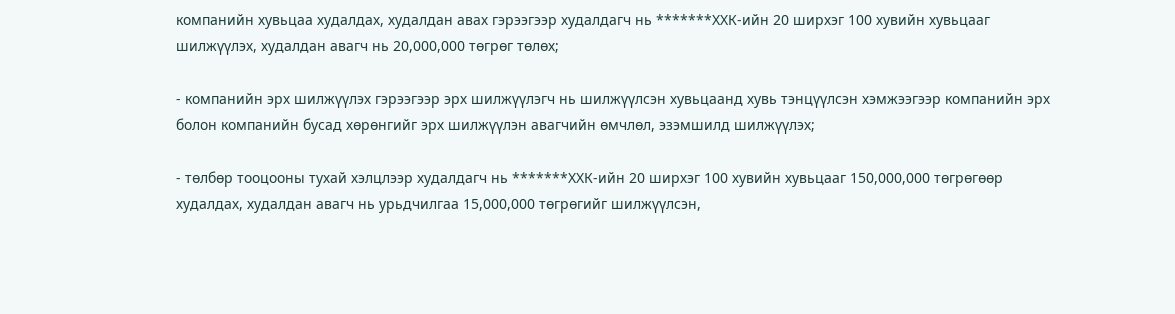компанийн хувьцаа худалдах, худалдан авах гэрээгээр худалдагч нь *******ХХК-ийн 20 ширхэг 100 хувийн хувьцааг шилжүүлэх, худалдан авагч нь 20,000,000 төгрөг төлөх;

- компанийн эрх шилжүүлэх гэрээгээр эрх шилжүүлэгч нь шилжүүлсэн хувьцаанд хувь тэнцүүлсэн хэмжээгээр компанийн эрх болон компанийн бусад хөрөнгийг эрх шилжүүлэн авагчийн өмчлөл, эзэмшилд шилжүүлэх;

- төлбөр тооцооны тухай хэлцлээр худалдагч нь *******ХХК-ийн 20 ширхэг 100 хувийн хувьцааг 150,000,000 төгрөгөөр худалдах, худалдан авагч нь урьдчилгаа 15,000,000 төгрөгийг шилжүүлсэн,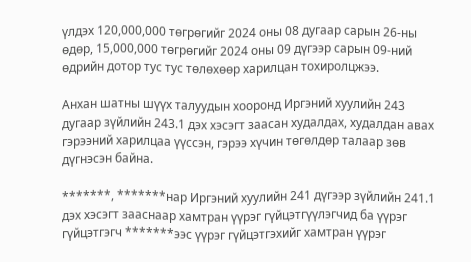үлдэх 120,000,000 төгрөгийг 2024 оны 08 дугаар сарын 26-ны өдөр, 15,000,000 төгрөгийг 2024 оны 09 дүгээр сарын 09-ний өдрийн дотор тус тус төлөхөөр харилцан тохиролцжээ.

Анхан шатны шүүх талуудын хооронд Иргэний хуулийн 243 дугаар зүйлийн 243.1 дэх хэсэгт заасан худалдах, худалдан авах гэрээний харилцаа үүссэн, гэрээ хүчин төгөлдөр талаар зөв дүгнэсэн байна.

*******, *******нар Иргэний хуулийн 241 дүгээр зүйлийн 241.1 дэх хэсэгт зааснаар хамтран үүрэг гүйцэтгүүлэгчид ба үүрэг гүйцэтгэгч *******ээс үүрэг гүйцэтгэхийг хамтран үүрэг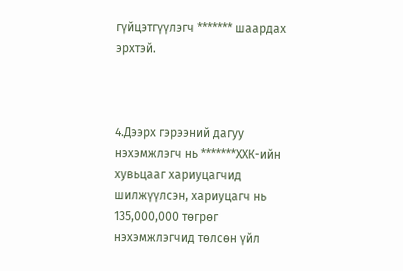гүйцэтгүүлэгч ******* шаардах эрхтэй.



4.Дээрх гэрээний дагуу нэхэмжлэгч нь *******ХХК-ийн хувьцааг хариуцагчид шилжүүлсэн, хариуцагч нь 135,000,000 төгрөг нэхэмжлэгчид төлсөн үйл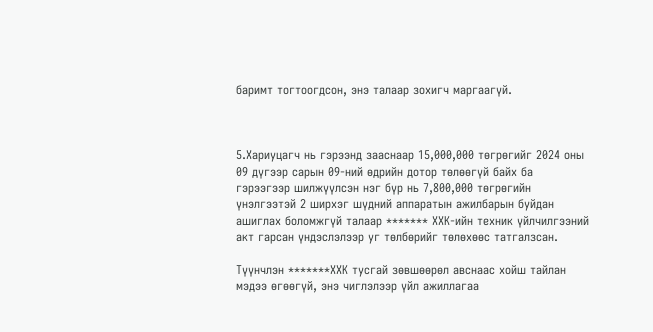баримт тогтоогдсон, энэ талаар зохигч маргаагүй.



5.Хариуцагч нь гэрээнд зааснаар 15,000,000 төгрөгийг 2024 оны 09 дүгээр сарын 09-ний өдрийн дотор төлөөгүй байх ба гэрээгээр шилжүүлсэн нэг бүр нь 7,800,000 төгрөгийн үнэлгээтэй 2 ширхэг шүдний аппаратын ажилбарын буйдан ашиглах боломжгүй талаар ******* ХХК-ийн техник үйлчилгээний акт гарсан үндэслэлээр уг төлбөрийг төлөхөөс татгалзсан.

Түүнчлэн *******ХХК тусгай зөвшөөрөл авснаас хойш тайлан мэдээ өгөөгүй, энэ чиглэлээр үйл ажиллагаа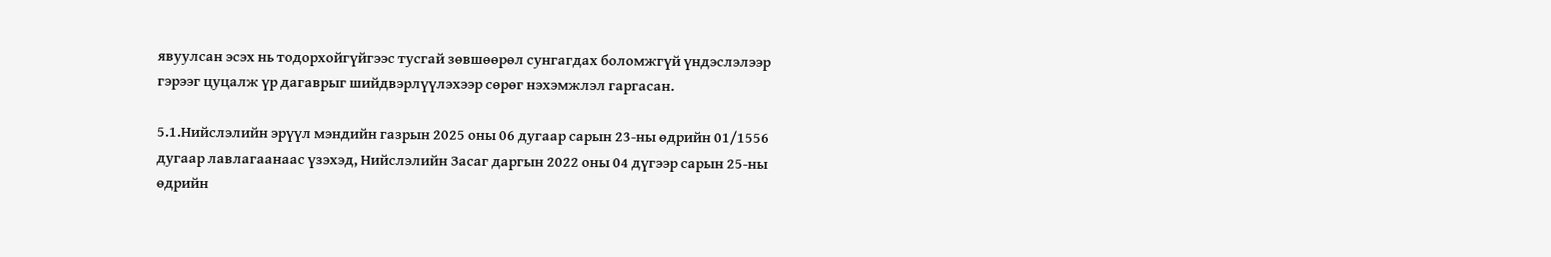явуулсан эсэх нь тодорхойгүйгээс тусгай зөвшөөрөл сунгагдах боломжгүй үндэслэлээр гэрээг цуцалж үр дагаврыг шийдвэрлүүлэхээр сөрөг нэхэмжлэл гаргасан.

5.1.Нийслэлийн эрүүл мэндийн газрын 2025 оны 06 дугаар сарын 23-ны өдрийн 01/1556 дугаар лавлагаанаас үзэхэд, Нийслэлийн Засаг даргын 2022 оны 04 дүгээр сарын 25-ны өдрийн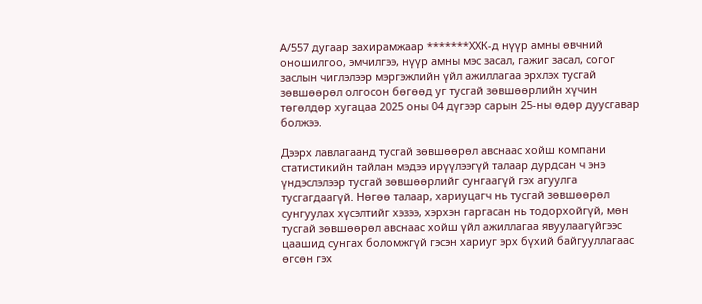А/557 дугаар захирамжаар *******ХХК-д нүүр амны өвчний оношилгоо, эмчилгээ, нүүр амны мэс засал, гажиг засал, согог заслын чиглэлээр мэргэжлийн үйл ажиллагаа эрхлэх тусгай зөвшөөрөл олгосон бөгөөд уг тусгай зөвшөөрлийн хүчин төгөлдөр хугацаа 2025 оны 04 дүгээр сарын 25-ны өдөр дуусгавар болжээ.

Дээрх лавлагаанд тусгай зөвшөөрөл авснаас хойш компани статистикийн тайлан мэдээ ирүүлээгүй талаар дурдсан ч энэ үндэслэлээр тусгай зөвшөөрлийг сунгаагүй гэх агуулга тусгагдаагүй. Нөгөө талаар, хариуцагч нь тусгай зөвшөөрөл сунгуулах хүсэлтийг хэзээ, хэрхэн гаргасан нь тодорхойгүй, мөн тусгай зөвшөөрөл авснаас хойш үйл ажиллагаа явуулаагүйгээс цаашид сунгах боломжгүй гэсэн хариуг эрх бүхий байгууллагаас өгсөн гэх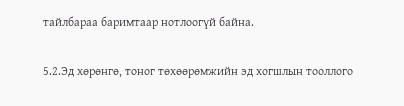тайлбараа баримтаар нотлоогүй байна.

5.2.Эд хөрөнгө, тоног төхөөрөмжийн эд хогшлын тооллого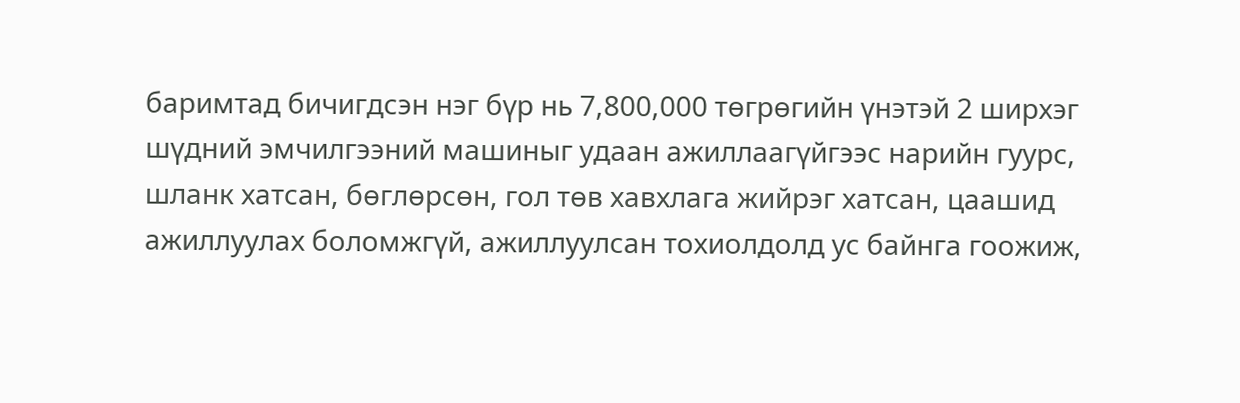баримтад бичигдсэн нэг бүр нь 7,800,000 төгрөгийн үнэтэй 2 ширхэг шүдний эмчилгээний машиныг удаан ажиллаагүйгээс нарийн гуурс, шланк хатсан, бөглөрсөн, гол төв хавхлага жийрэг хатсан, цаашид ажиллуулах боломжгүй, ажиллуулсан тохиолдолд ус байнга гоожиж,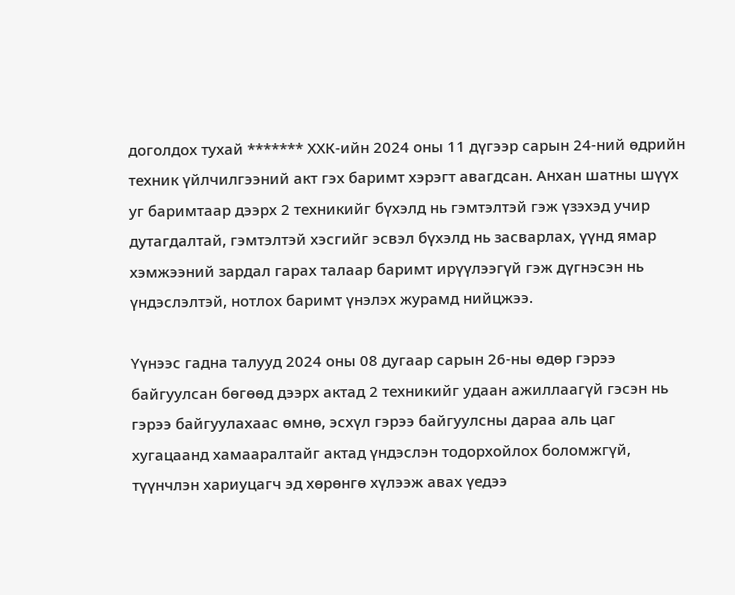доголдох тухай ******* ХХК-ийн 2024 оны 11 дүгээр сарын 24-ний өдрийн техник үйлчилгээний акт гэх баримт хэрэгт авагдсан. Анхан шатны шүүх уг баримтаар дээрх 2 техникийг бүхэлд нь гэмтэлтэй гэж үзэхэд учир дутагдалтай, гэмтэлтэй хэсгийг эсвэл бүхэлд нь засварлах, үүнд ямар хэмжээний зардал гарах талаар баримт ирүүлээгүй гэж дүгнэсэн нь үндэслэлтэй, нотлох баримт үнэлэх журамд нийцжээ.

Үүнээс гадна талууд 2024 оны 08 дугаар сарын 26-ны өдөр гэрээ байгуулсан бөгөөд дээрх актад 2 техникийг удаан ажиллаагүй гэсэн нь гэрээ байгуулахаас өмнө, эсхүл гэрээ байгуулсны дараа аль цаг хугацаанд хамааралтайг актад үндэслэн тодорхойлох боломжгүй, түүнчлэн хариуцагч эд хөрөнгө хүлээж авах үедээ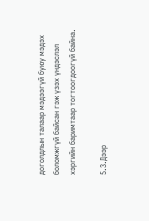доголдлын талаар мэдээгүй буюу мэдэх боломжгүй байсан гэж үзэх үндэслэл хэргийн баримтаар тогтоогдоогүй байна.

5.3.Дээр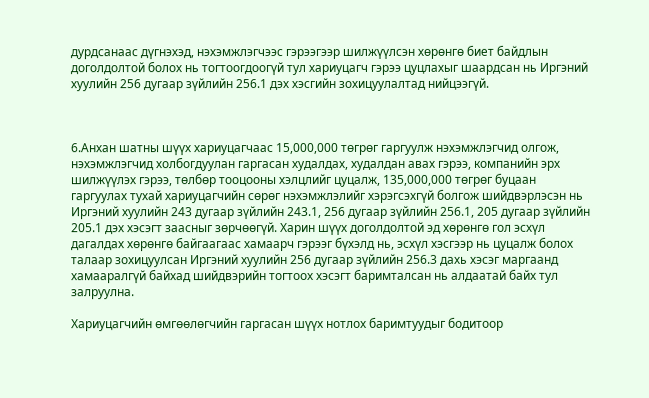дурдсанаас дүгнэхэд, нэхэмжлэгчээс гэрээгээр шилжүүлсэн хөрөнгө биет байдлын доголдолтой болох нь тогтоогдоогүй тул хариуцагч гэрээ цуцлахыг шаардсан нь Иргэний хуулийн 256 дугаар зүйлийн 256.1 дэх хэсгийн зохицуулалтад нийцээгүй.



6.Анхан шатны шүүх хариуцагчаас 15,000,000 төгрөг гаргуулж нэхэмжлэгчид олгож, нэхэмжлэгчид холбогдуулан гаргасан худалдах, худалдан авах гэрээ, компанийн эрх шилжүүлэх гэрээ, төлбөр тооцооны хэлцлийг цуцалж, 135,000,000 төгрөг буцаан гаргуулах тухай хариуцагчийн сөрөг нэхэмжлэлийг хэрэгсэхгүй болгож шийдвэрлэсэн нь Иргэний хуулийн 243 дугаар зүйлийн 243.1, 256 дугаар зүйлийн 256.1, 205 дугаар зүйлийн 205.1 дэх хэсэгт заасныг зөрчөөгүй. Харин шүүх доголдолтой эд хөрөнгө гол эсхүл дагалдах хөрөнгө байгаагаас хамаарч гэрээг бүхэлд нь, эсхүл хэсгээр нь цуцалж болох талаар зохицуулсан Иргэний хуулийн 256 дугаар зүйлийн 256.3 дахь хэсэг маргаанд хамааралгүй байхад шийдвэрийн тогтоох хэсэгт баримталсан нь алдаатай байх тул залруулна.

Хариуцагчийн өмгөөлөгчийн гаргасан шүүх нотлох баримтуудыг бодитоор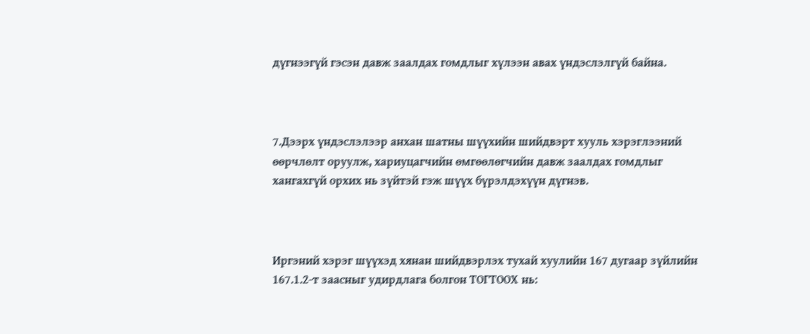дүгнээгүй гэсэн давж заалдах гомдлыг хүлээн авах үндэслэлгүй байна.



7.Дээрх үндэслэлээр анхан шатны шүүхийн шийдвэрт хууль хэрэглээний өөрчлөлт оруулж, хариуцагчийн өмгөөлөгчийн давж заалдах гомдлыг хангахгүй орхих нь зүйтэй гэж шүүх бүрэлдэхүүн дүгнэв.



Иргэний хэрэг шүүхэд хянан шийдвэрлэх тухай хуулийн 167 дугаар зүйлийн 167.1.2-т заасныг удирдлага болгон ТОГТООХ нь: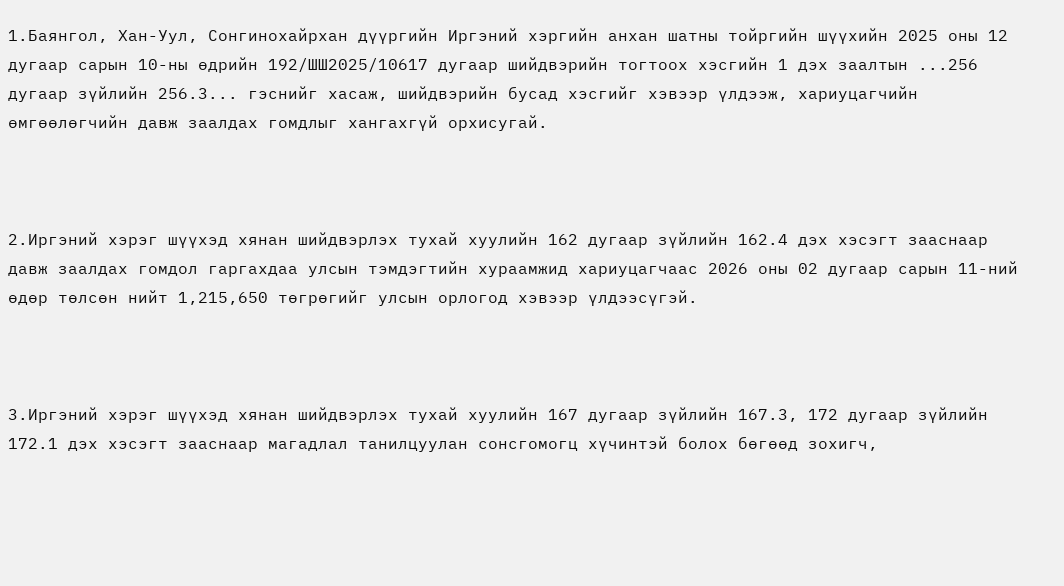1.Баянгол, Хан-Уул, Сонгинохайрхан дүүргийн Иргэний хэргийн анхан шатны тойргийн шүүхийн 2025 оны 12 дугаар сарын 10-ны өдрийн 192/ШШ2025/10617 дугаар шийдвэрийн тогтоох хэсгийн 1 дэх заалтын ...256 дугаар зүйлийн 256.3... гэснийг хасаж, шийдвэрийн бусад хэсгийг хэвээр үлдээж, хариуцагчийн өмгөөлөгчийн давж заалдах гомдлыг хангахгүй орхисугай.



2.Иргэний хэрэг шүүхэд хянан шийдвэрлэх тухай хуулийн 162 дугаар зүйлийн 162.4 дэх хэсэгт зааснаар давж заалдах гомдол гаргахдаа улсын тэмдэгтийн хураамжид хариуцагчаас 2026 оны 02 дугаар сарын 11-ний өдөр төлсөн нийт 1,215,650 төгрөгийг улсын орлогод хэвээр үлдээсүгэй.



3.Иргэний хэрэг шүүхэд хянан шийдвэрлэх тухай хуулийн 167 дугаар зүйлийн 167.3, 172 дугаар зүйлийн 172.1 дэх хэсэгт зааснаар магадлал танилцуулан сонсгомогц хүчинтэй болох бөгөөд зохигч,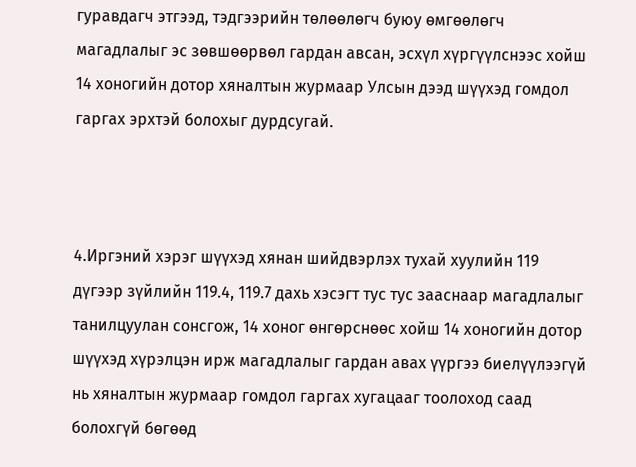гуравдагч этгээд, тэдгээрийн төлөөлөгч буюу өмгөөлөгч магадлалыг эс зөвшөөрвөл гардан авсан, эсхүл хүргүүлснээс хойш 14 хоногийн дотор хяналтын журмаар Улсын дээд шүүхэд гомдол гаргах эрхтэй болохыг дурдсугай.



4.Иргэний хэрэг шүүхэд хянан шийдвэрлэх тухай хуулийн 119 дүгээр зүйлийн 119.4, 119.7 дахь хэсэгт тус тус зааснаар магадлалыг танилцуулан сонсгож, 14 хоног өнгөрснөөс хойш 14 хоногийн дотор шүүхэд хүрэлцэн ирж магадлалыг гардан авах үүргээ биелүүлээгүй нь хяналтын журмаар гомдол гаргах хугацааг тоолоход саад болохгүй бөгөөд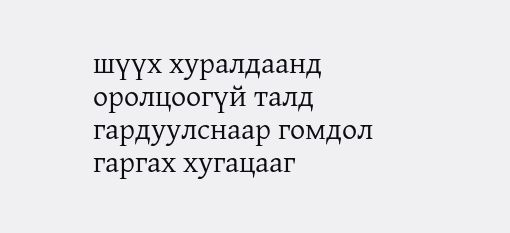шүүх хуралдаанд оролцоогүй талд гардуулснаар гомдол гаргах хугацааг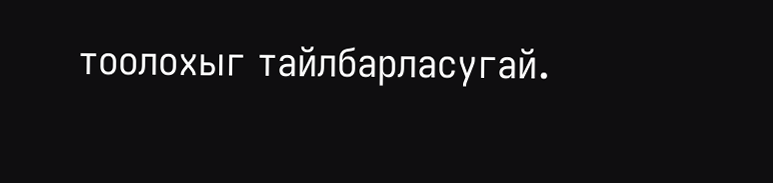тоолохыг тайлбарласугай.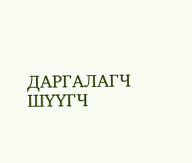ДАРГАЛАГЧ ШҮҮГЧ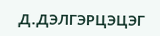Д.ДЭЛГЭРЦЭЦЭГ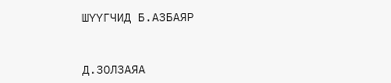ШҮҮГЧИД Б.АЗБАЯР



Д.ЗОЛЗАЯА